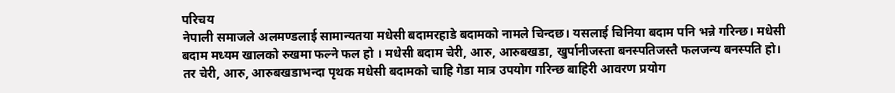परिचय
नेपाली समाजले अलमण्डलाई सामान्यतया मधेसी बदामरहाडे बदामको नामले चिन्दछ। यसलाई चिनिया बदाम पनि भन्ने गरिन्छ। मधेसी बदाम मध्यम खालको रुखमा फल्ने फल हो । मधेसी बदाम चेरी, आरु, आरुबखडा, खुर्पानीजस्ता बनस्पतिजस्तै फलजन्य बनस्पति हो। तर चेरी, आरु, आरुबखडाभन्दा पृथक मधेसी बदामको चाहि गेडा मात्र उपयोग गरिन्छ बाहिरी आवरण प्रयोग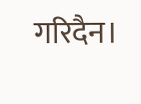गरिदैन।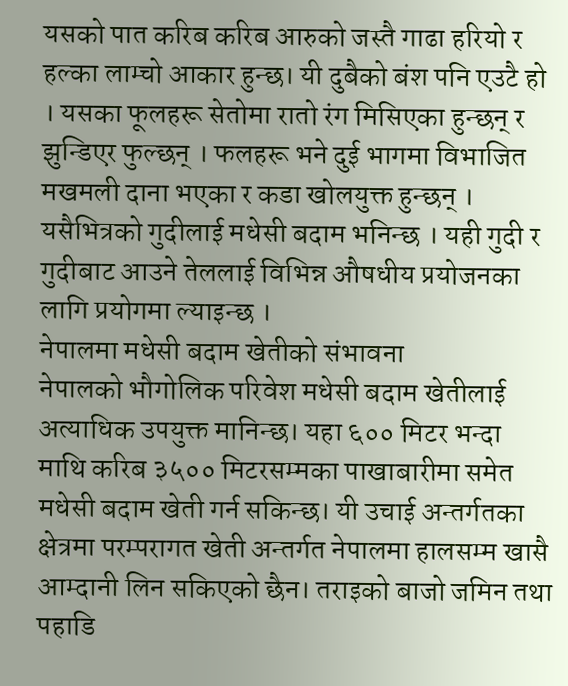यसको पात करिब करिब आरुको जस्तै गाढा हरियो र हल्का लाम्चो आकार हुन्छ। यी दुबैको बंश पनि एउटै हो । यसका फूलहरू सेतोमा रातो रंग मिसिएका हुन्छन् र झुन्डिएर फुल्छन् । फलहरू भने दुई भागमा विभाजित मखमली दाना भएका र कडा खोलयुक्त हुन्छन् । यसैभित्रको गुदीलाई मधेसी बदाम भनिन्छ । यही गुदी र गुदीबाट आउने तेललाई विभिन्न औषधीय प्रयोजनका लागि प्रयोगमा ल्याइन्छ ।
नेपालमा मधेसी बदाम खेतीको संभावना
नेपालको भौगोलिक परिवेश मधेसी बदाम खेतीलाई अत्याधिक उपयुक्त मानिन्छ। यहा ६०० मिटर भन्दा माथि करिब ३५०० मिटरसम्मका पाखाबारीमा समेत मधेसी बदाम खेती गर्न सकिन्छ। यी उचाई अन्तर्गतका क्षेत्रमा परम्परागत खेती अन्तर्गत नेपालमा हालसम्म खासै आम्दानी लिन सकिएको छैन। तराइको बाजो जमिन तथा पहाडि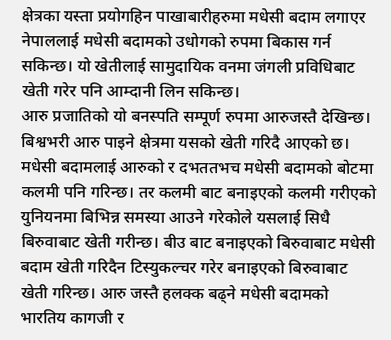क्षेत्रका यस्ता प्रयोगहिन पाखाबारीहरुमा मधेसी बदाम लगाएर नेपाललाई मधेसी बदामको उधोगको रुपमा बिकास गर्न सकिन्छ। यो खेतीलाई सामुदायिक वनमा जंगली प्रविधिबाट खेती गरेर पनि आम्दानी लिन सकिन्छ।
आरु प्रजातिको यो बनस्पति सम्पूर्ण रुपमा आरुजस्तै देखिन्छ। बिश्वभरी आरु पाइने क्षेत्रमा यसको खेती गरिदै आएको छ। मधेसी बदामलाई आरुको र दभततभच मधेसी बदामको बोटमा कलमी पनि गरिन्छ। तर कलमी बाट बनाइएको कलमी गरीएको युनियनमा बिभिन्न समस्या आउने गरेकोले यसलाई सिधै बिरुवाबाट खेती गरीन्छ। बीउ बाट बनाइएको बिरुवाबाट मधेसी बदाम खेती गरिदैन टिस्युकल्चर गरेर बनाइएको बिरुवाबाट खेती गरिन्छ। आरु जस्तै हलक्क बढ्ने मधेसी बदामको भारतिय कागजी र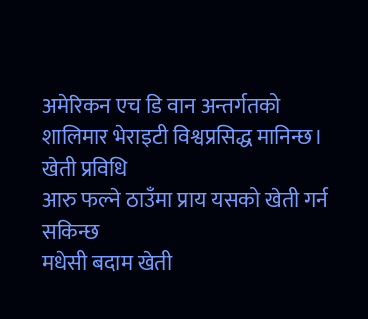अमेरिकन एच डि वान अन्तर्गतको शालिमार भेराइटी विश्वप्रसिद्ध मानिन्छ।
खेती प्रविधि
आरु फल्ने ठाउँमा प्राय यसको खेती गर्न सकिन्छ
मधेसी बदाम खेती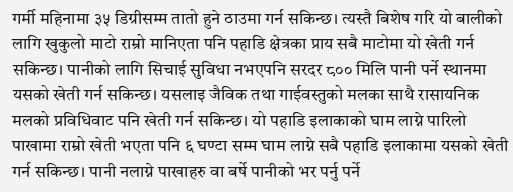गर्मी महिनामा ३५ डिग्रीसम्म तातो हुने ठाउमा गर्न सकिन्छ। त्यस्तै बिशेष गरि यो बालीको लागि खुकुलो माटो राम्रो मानिएता पनि पहाडि क्षेत्रका प्राय सबै माटोमा यो खेती गर्न सकिन्छ। पानीको लागि सिचाई सुविधा नभएपनि सरदर ८०० मिलि पानी पर्ने स्थानमा यसको खेती गर्न सकिन्छ। यसलाइ जैविक तथा गाईवस्तुको मलका साथै रासायनिक मलको प्रविधिवाट पनि खेती गर्न सकिन्छ। यो पहाडि इलाकाको घाम लाग्ने पारिलो पाखामा राम्रो खेती भएता पनि ६ घण्टा सम्म घाम लाग्ने सबै पहाडि इलाकामा यसको खेती गर्न सकिन्छ। पानी नलाग्ने पाखाहरु वा बर्षे पानीको भर पर्नु पर्ने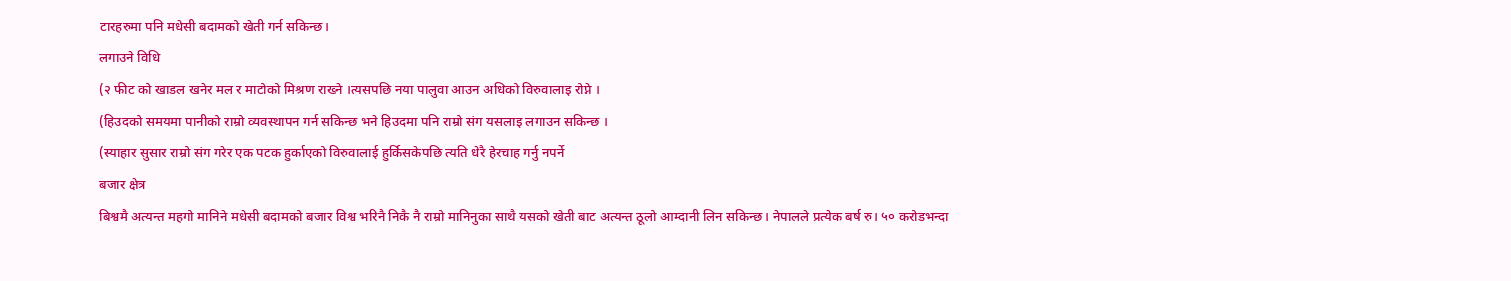टारहरुमा पनि मधेसी बदामको खेती गर्न सकिन्छ।
लगाउने विधि
(२ फीट को खाडल खनेर मल र माटोको मिश्रण राख्ने ।त्यसपछि नया पालुवा आउन अधिको विरुवालाइ रोप्ने ।
(हिउदको समयमा पानीको राम्रो व्यवस्थापन गर्न सकिन्छ भने हिउदमा पनि राम्रो संग यसलाइ लगाउन सकिन्छ ।
(स्याहार सुसार राम्रो संग गरेर एक पटक हुर्काएको विरुवालाई हुर्किसकेपछि त्यति धेरै हेरचाह गर्नु नपर्ने
बजार क्षेत्र
बिश्वमै अत्यन्त महगो मानिने मधेसी बदामको बजार विश्व भरिनै निकै नै राम्रो मानिनुका साथै यसको खेती बाट अत्यन्त ठूलो आम्दानी लिन सकिन्छ। नेपालले प्रत्येक बर्ष रु। ५० करोडभन्दा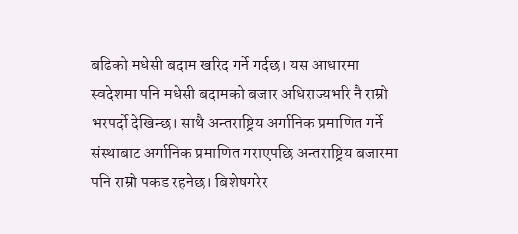बढिको मधेसी बदाम खरिद गर्ने गर्दछ। यस आधारमा स्वदेशमा पनि मधेसी बदामको बजार अधिराज्यभरि नै राम्रो भरपर्दो देखिन्छ। साथै अन्तराष्ट्रिय अर्गानिक प्रमाणित गर्ने संस्थाबाट अर्गानिक प्रमाणित गराएपछि अन्तराष्ट्रिय बजारमा पनि राम्रो पकड रहनेछ। बिशेषगरेर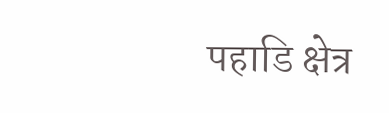पहाडि क्षेत्र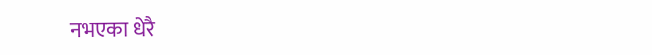नभएका धेरै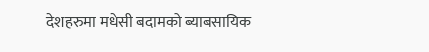देशहरुमा मधेसी बदामको ब्याबसायिक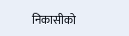निकासीको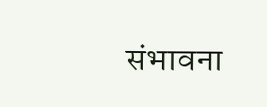संभावना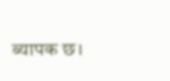ब्यापक छ।